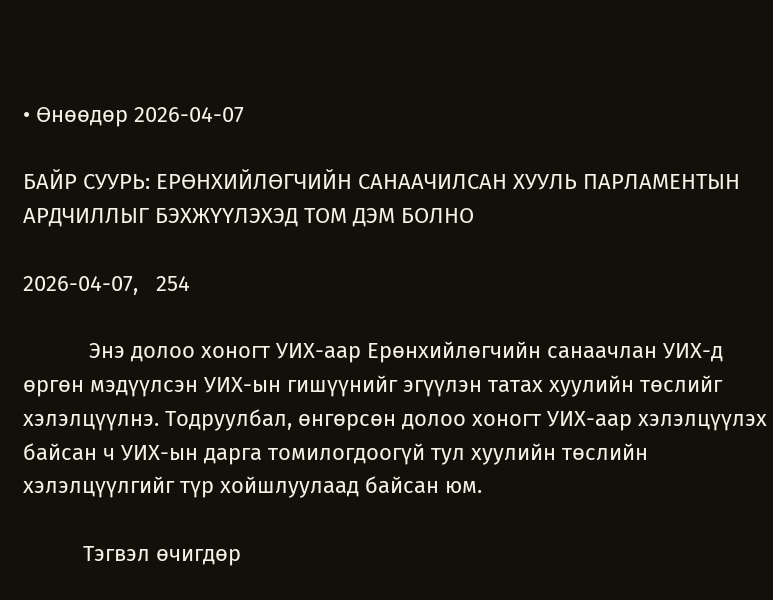• Өнөөдөр 2026-04-07

БАЙР СУУРЬ: ЕРӨНХИЙЛӨГЧИЙН САНААЧИЛСАН ХУУЛЬ ПАРЛАМЕНТЫН АРДЧИЛЛЫГ БЭХЖҮҮЛЭХЭД ТОМ ДЭМ БОЛНО

2026-04-07,   254

           Энэ долоо хоногт УИХ-аар Ерөнхийлөгчийн санаачлан УИХ-д өргөн мэдүүлсэн УИХ-ын гишүүнийг эгүүлэн татах хуулийн төслийг хэлэлцүүлнэ. Тодруулбал, өнгөрсөн долоо хоногт УИХ-аар хэлэлцүүлэх байсан ч УИХ-ын дарга томилогдоогүй тул хуулийн төслийн хэлэлцүүлгийг түр хойшлуулаад байсан юм.

          Тэгвэл өчигдөр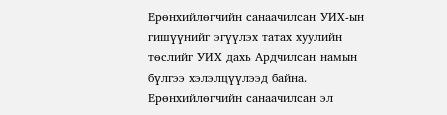Ерөнхийлөгчийн санаачилсан УИХ-ын гишүүнийг эгүүлэх татах хуулийн төслийг УИХ дахь Ардчилсан намын бүлгээ хэлэлцүүлээд байна. Ерөнхийлөгчийн санаачилсан эл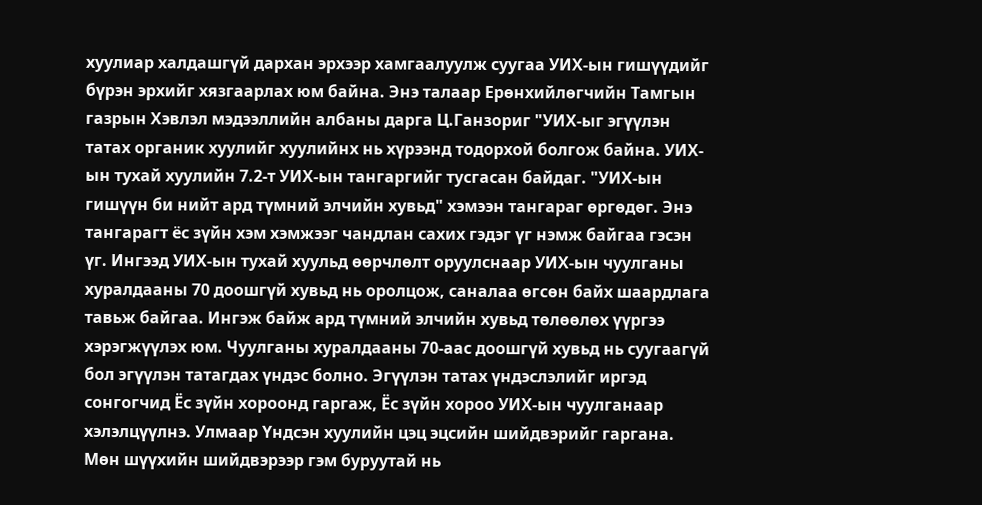хуулиар халдашгүй дархан эрхээр хамгаалуулж суугаа УИХ-ын гишүүдийг бүрэн эрхийг хязгаарлах юм байна. Энэ талаар Ерөнхийлөгчийн Тамгын газрын Хэвлэл мэдээллийн албаны дарга Ц.Ганзориг "УИХ-ыг эгүүлэн татах органик хуулийг хуулийнх нь хүрээнд тодорхой болгож байна. УИХ-ын тухай хуулийн 7.2-т УИХ-ын тангаргийг тусгасан байдаг. "УИХ-ын гишүүн би нийт ард түмний элчийн хувьд" хэмээн тангараг өргөдөг. Энэ тангарагт ёс зүйн хэм хэмжээг чандлан сахих гэдэг үг нэмж байгаа гэсэн үг. Ингээд УИХ-ын тухай хуульд өөрчлөлт оруулснаар УИХ-ын чуулганы хуралдааны 70 доошгүй хувьд нь оролцож, саналаа өгсөн байх шаардлага тавьж байгаа. Ингэж байж ард түмний элчийн хувьд төлөөлөх үүргээ хэрэгжүүлэх юм. Чуулганы хуралдааны 70-аас доошгүй хувьд нь суугаагүй бол эгүүлэн татагдах үндэс болно. Эгүүлэн татах үндэслэлийг иргэд сонгогчид Ёс зүйн хороонд гаргаж, Ёс зүйн хороо УИХ-ын чуулганаар хэлэлцүүлнэ. Улмаар Үндсэн хуулийн цэц эцсийн шийдвэрийг гаргана. Мөн шүүхийн шийдвэрээр гэм буруутай нь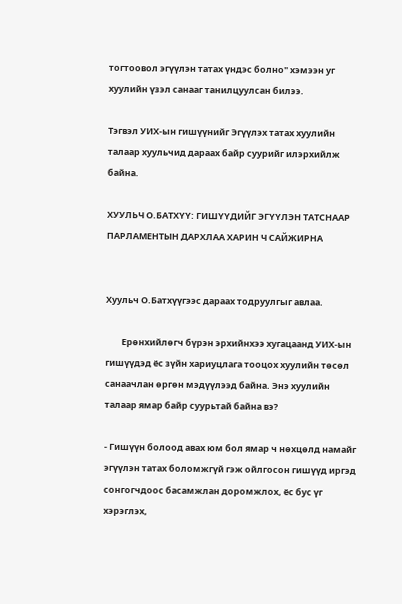тогтоовол эгүүлэн татах үндэс болно" хэмээн уг хуулийн үзэл санааг танилцуулсан билээ.

Тэгвэл УИХ-ын гишүүнийг Эгүүлэх татах хуулийн талаар хуульчид дараах байр суурийг илэрхийлж байна.

ХУУЛЬЧ О.БАТХҮҮ: ГИШҮҮДИЙГ ЭГҮҮЛЭН ТАТСНААР ПАРЛАМЕНТЫН ДАРХЛАА ХАРИН Ч САЙЖИРНА


Хуульч О.Батхүүгээс дараах тодруулгыг авлаа.

        Ерөнхийлөгч бүрэн эрхийнхээ хугацаанд УИХ-ын гишүүдэд ёс зүйн хариуцлага тооцох хуулийн төсөл санаачлан өргөн мэдүүлээд байна. Энэ хуулийн талаар ямар байр суурьтай байна вэ?

- Гишүүн болоод авах юм бол ямар ч нөхцөлд намайг эгүүлэн татах боломжгүй гэж ойлгосон гишүүд иргэд сонгогчдоос басамжлан доромжлох, ёс бус үг хэрэглэх,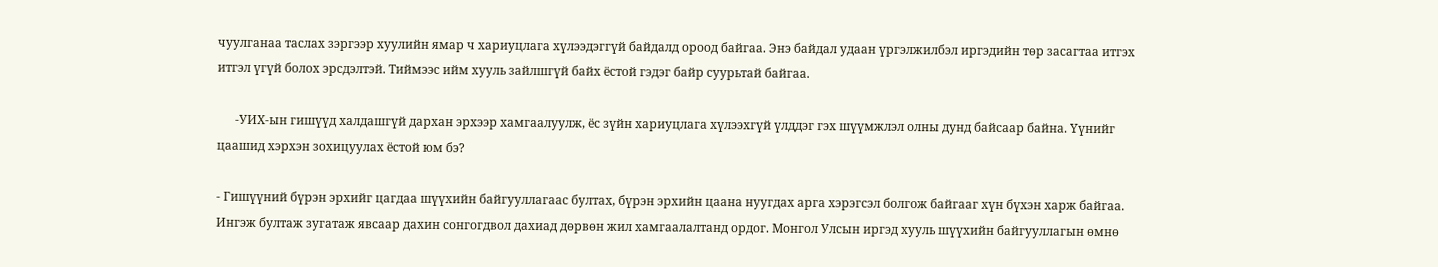чуулганаа таслах зэргээр хуулийн ямар ч хариуцлага хүлээдэггүй байдалд ороод байгаа. Энэ байдал удаан үргэлжилбэл иргэдийн төр засагтаа итгэх итгэл үгүй болох эрсдэлтэй. Тиймээс ийм хууль зайлшгүй байх ёстой гэдэг байр суурьтай байгаа.

      -УИХ-ын гишүүд халдашгүй дархан эрхээр хамгаалуулж, ёс зүйн хариуцлага хүлээхгүй үлддэг гэх шүүмжлэл олны дунд байсаар байна. Үүнийг цаашид хэрхэн зохицуулах ёстой юм бэ?

- Гишүүний бүрэн эрхийг цагдаа шүүхийн байгууллагаас бултах, бүрэн эрхийн цаана нуугдах арга хэрэгсэл болгож байгааг хүн бүхэн харж байгаа. Ингэж бултаж зугатаж явсаар дахин сонгогдвол дахиад дөрвөн жил хамгаалалтанд ордог. Монгол Улсын иргэд хууль шүүхийн байгууллагын өмнө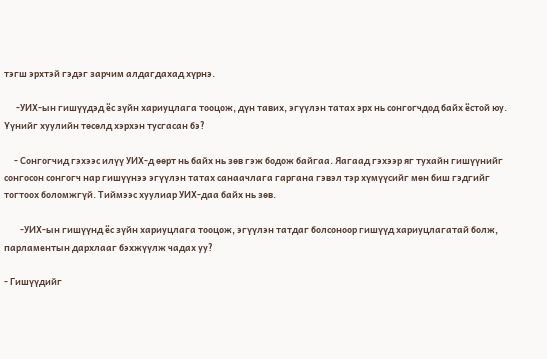тэгш эрхтэй гэдэг зарчим алдагдахад хүрнэ.

      -УИХ-ын гишүүдэд ёс зүйн хариуцлага тооцож, дүн тавих, эгүүлэн татах эрх нь сонгогчдод байх ёстой юу. Үүнийг хуулийн төсөлд хэрхэн тусгасан бэ?

     - Сонгогчид гэхээс илүү УИХ-д өөрт нь байх нь зөв гэж бодож байгаа. Яагаад гэхээр яг тухайн гишүүнийг сонгосон сонгогч нар гишүүнээ эгүүлэн татах санаачлага гаргана гэвэл тэр хүмүүсийг мөн биш гэдгийг тогтоох боломжгүй. Тиймээс хуулиар УИХ-даа байх нь зөв.

        -УИХ-ын гишүүнд ёс зүйн хариуцлага тооцож, эгүүлэн татдаг болсоноор гишүүд хариуцлагатай болж, парламентын дархлааг бэхжүүлж чадах уу?

- Гишүүдийг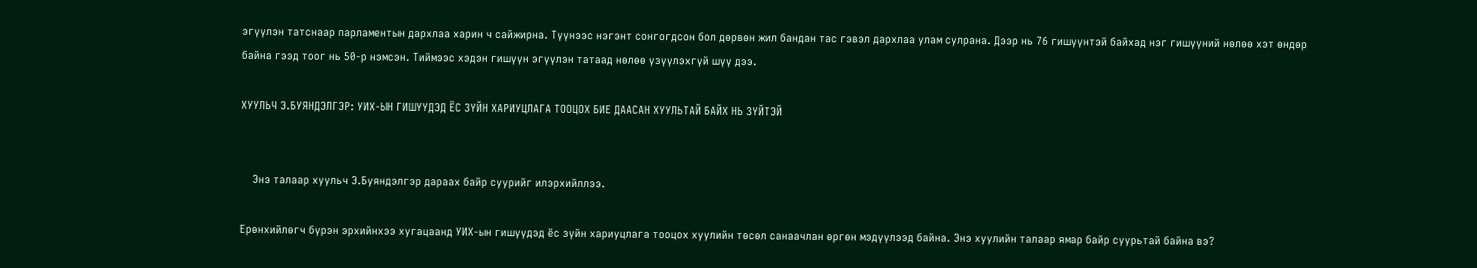эгүүлэн татснаар парламентын дархлаа харин ч сайжирна. Түүнээс нэгэнт сонгогдсон бол дөрвөн жил бандан тас гэвэл дархлаа улам сулрана. Дээр нь 76 гишүүнтэй байхад нэг гишүүний нөлөө хэт өндөр байна гээд тоог нь 50-р нэмсэн. Тиймээс хэдэн гишүүн эгүүлэн татаад нөлөө үзүүлэхгүй шүү дээ.

ХУУЛЬЧ Э.БУЯНДЭЛГЭР: УИХ-ЫН ГИШҮҮДЭД ЁС ЗҮЙН ХАРИУЦЛАГА ТООЦОХ БИЕ ДААСАН ХУУЛЬТАЙ БАЙХ НЬ ЗҮЙТЭЙ


    Энэ талаар хуульч Э.Буяндэлгэр дараах байр суурийг илэрхийллээ.

Ерөнхийлөгч бүрэн эрхийнхээ хугацаанд УИХ-ын гишүүдэд ёс зүйн хариуцлага тооцох хуулийн төсөл санаачлан өргөн мэдүүлээд байна. Энэ хуулийн талаар ямар байр суурьтай байна вэ?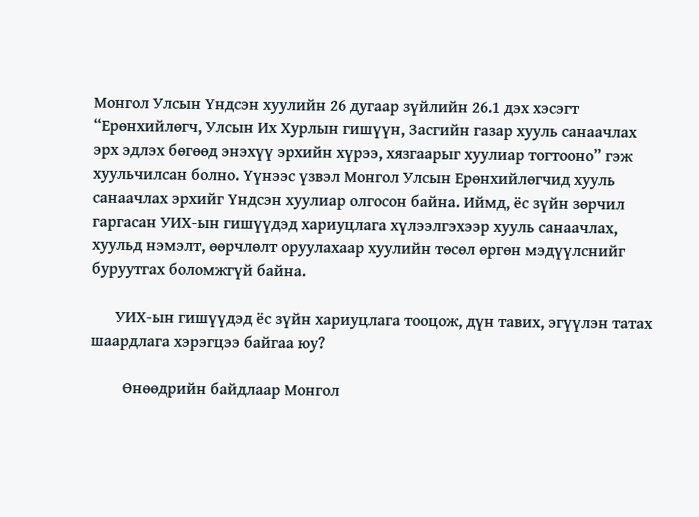Монгол Улсын Үндсэн хуулийн 26 дугаар зүйлийн 26.1 дэх хэсэгт “Ерөнхийлөгч, Улсын Их Хурлын гишүүн, Засгийн газар хууль санаачлах эрх эдлэх бөгөөд энэхүү эрхийн хүрээ, хязгаарыг хуулиар тогтооно” гэж хуульчилсан болно. Үүнээс үзвэл Монгол Улсын Ерөнхийлөгчид хууль санаачлах эрхийг Үндсэн хуулиар олгосон байна. Иймд, ёс зүйн зөрчил гаргасан УИХ-ын гишүүдэд хариуцлага хүлээлгэхээр хууль санаачлах, хуульд нэмэлт, өөрчлөлт оруулахаар хуулийн төсөл өргөн мэдүүлснийг буруутгах боломжгүй байна.

      УИХ-ын гишүүдэд ёс зүйн хариуцлага тооцож, дүн тавих, эгүүлэн татах шаардлага хэрэгцээ байгаа юу?

        Өнөөдрийн байдлаар Монгол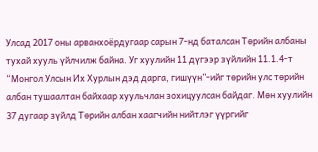Улсад 2017 оны арванхоёрдугаар сарын 7-нд баталсан Төрийн албаны тухай хууль үйлчилж байна. Уг хуулийн 11 дүгээр зүйлийн 11.1.4-т “Монгол Улсын Их Хурлын дэд дарга, гишүүн”-ийг төрийн улс төрийн албан тушаалтан байхаар хуульчлан зохицуулсан байдаг. Мөн хуулийн 37 дугаар зүйлд Төрийн албан хаагчийн нийтлэг үүргийг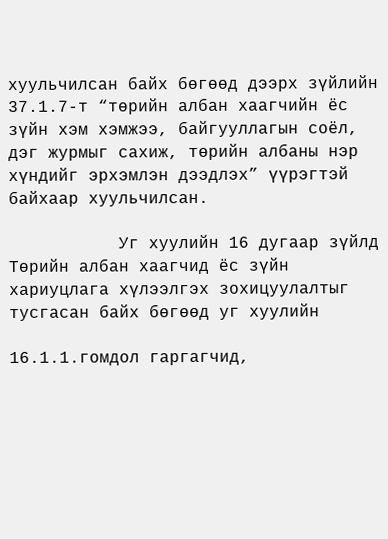хуульчилсан байх бөгөөд дээрх зүйлийн 37.1.7-т “төрийн албан хаагчийн ёс зүйн хэм хэмжээ, байгууллагын соёл, дэг журмыг сахиж, төрийн албаны нэр хүндийг эрхэмлэн дээдлэх” үүрэгтэй байхаар хуульчилсан.

           Уг хуулийн 16 дугаар зүйлд Төрийн албан хаагчид ёс зүйн хариуцлага хүлээлгэх зохицуулалтыг тусгасан байх бөгөөд уг хуулийн

16.1.1.гомдол гаргагчид,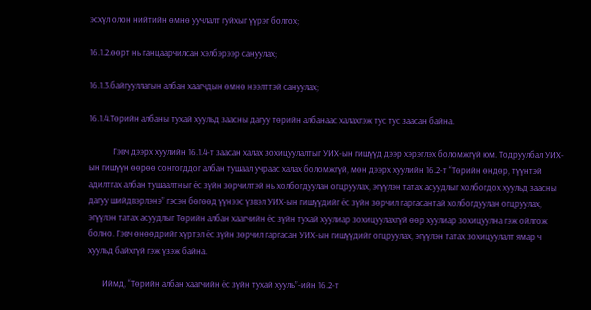эсхүл олон нийтийн өмнө уучлалт гуйхыг үүрэг болгох;

16.1.2.өөрт нь ганцаарчилсан хэлбэрээр сануулах;

16.1.3.байгууллагын албан хаагчдын өмнө нээлттэй сануулах;

16.1.4.Төрийн албаны тухай хуульд заасны дагуу төрийн албанаас халахгэж тус тус заасан байна.

            Гэвч дээрх хуулийн 16.1.4-т заасан халах зохицуулалтыг УИХ-ын гишүүд дээр хэрэглэх боломжгүй юм. Тодруулбал УИХ-ын гишүүн өөрөө сонгогддог албан тушаал учраас халах боломжгүй, мөн дээрх хуулийн 16.2-т “Төрийн өндөр, түүнтэй адилтгах албан тушаалтныг ёс зүйн зөрчилтэй нь холбогдуулан огцруулах, эгүүлэн татах асуудлыг холбогдох хуульд заасны дагуу шийдвэрлэнэ” гэсэн бөгөөд үүнээс үзвэл УИХ-ын гишүүдийг ёс зүйн зөрчил гаргасантай холбогдуулан огцруулах, эгүүлэн татах асуудлыг Төрийн албан хаагчийн ёс зүйн тухай хуулиар зохицуулахгүй өөр хуулиар зохицуулна гэж ойлгож болно. Гэвч өнөөдрийг хүртэл ёс зүйн зөрчил гаргасан УИХ-ын гишүүдийг огцруулах, эгүүлэн татах зохицуулалт ямар ч хуульд байхгүй гэж үзэж байна.

       Иймд, “Төрийн албан хаагчийн ёс зүйн тухай хууль”-ийн 16.2-т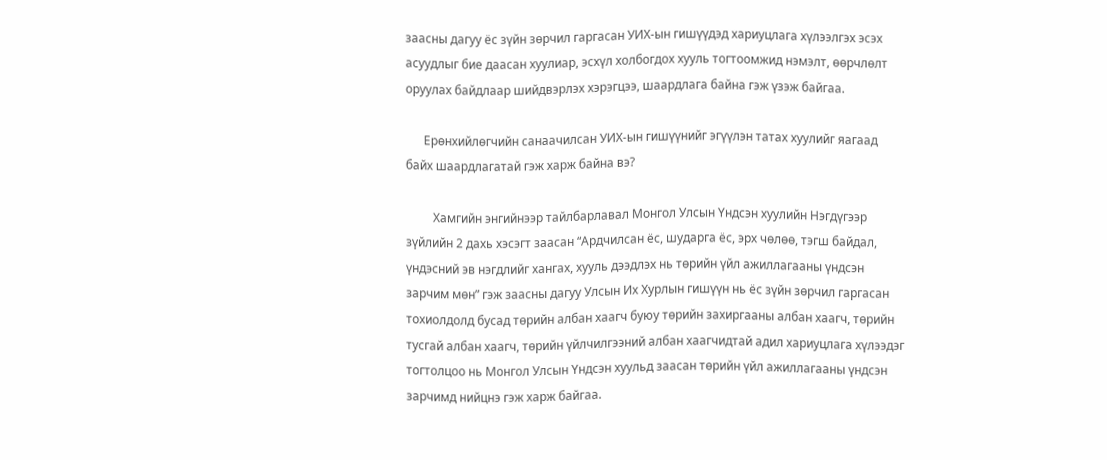заасны дагуу ёс зүйн зөрчил гаргасан УИХ-ын гишүүдэд хариуцлага хүлээлгэх эсэх асуудлыг бие даасан хуулиар, эсхүл холбогдох хууль тогтоомжид нэмэлт, өөрчлөлт оруулах байдлаар шийдвэрлэх хэрэгцээ, шаардлага байна гэж үзэж байгаа.

      Ерөнхийлөгчийн санаачилсан УИХ-ын гишүүнийг эгүүлэн татах хуулийг яагаад байх шаардлагатай гэж харж байна вэ?

         Хамгийн энгийнээр тайлбарлавал Монгол Улсын Үндсэн хуулийн Нэгдүгээр зүйлийн 2 дахь хэсэгт заасан “Ардчилсан ёс, шударга ёс, эрх чөлөө, тэгш байдал, үндэсний эв нэгдлийг хангах, хууль дээдлэх нь төрийн үйл ажиллагааны үндсэн зарчим мөн” гэж заасны дагуу Улсын Их Хурлын гишүүн нь ёс зүйн зөрчил гаргасан тохиолдолд бусад төрийн албан хаагч буюу төрийн захиргааны албан хаагч, төрийн тусгай албан хаагч, төрийн үйлчилгээний албан хаагчидтай адил хариуцлага хүлээдэг тогтолцоо нь Монгол Улсын Үндсэн хуульд заасан төрийн үйл ажиллагааны үндсэн зарчимд нийцнэ гэж харж байгаа.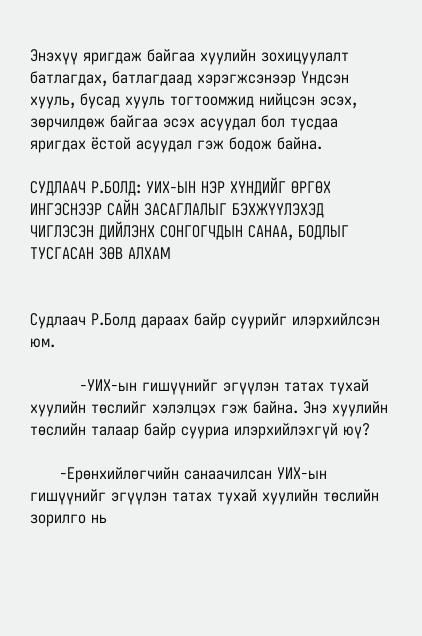Энэхүү яригдаж байгаа хуулийн зохицуулалт батлагдах, батлагдаад хэрэгжсэнээр Үндсэн хууль, бусад хууль тогтоомжид нийцсэн эсэх, зөрчилдөж байгаа эсэх асуудал бол тусдаа яригдах ёстой асуудал гэж бодож байна.

СУДЛААЧ Р.БОЛД: УИХ-ЫН НЭР ХҮНДИЙГ ӨРГӨХ ИНГЭСНЭЭР САЙН ЗАСАГЛАЛЫГ БЭХЖҮҮЛЭХЭД ЧИГЛЭСЭН ДИЙЛЭНХ СОНГОГЧДЫН САНАА, БОДЛЫГ ТУСГАСАН ЗӨВ АЛХАМ


Судлаач Р.Болд дараах байр суурийг илэрхийлсэн юм.

          -УИХ-ын гишүүнийг эгүүлэн татах тухай хуулийн төслийг хэлэлцэх гэж байна. Энэ хуулийн төслийн талаар байр сууриа илэрхийлэхгүй юү?

      -Ерөнхийлөгчийн санаачилсан УИХ-ын гишүүнийг эгүүлэн татах тухай хуулийн төслийн зорилго нь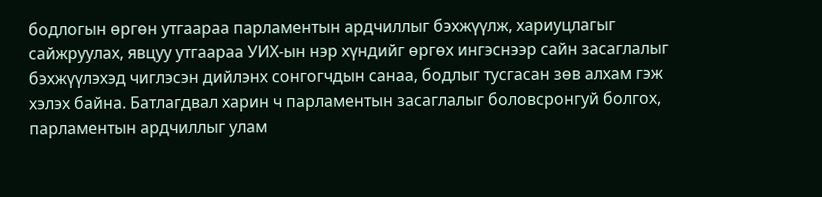бодлогын өргөн утгаараа парламентын ардчиллыг бэхжүүлж, хариуцлагыг сайжруулах, явцуу утгаараа УИХ-ын нэр хүндийг өргөх ингэснээр сайн засаглалыг бэхжүүлэхэд чиглэсэн дийлэнх сонгогчдын санаа, бодлыг тусгасан зөв алхам гэж хэлэх байна. Батлагдвал харин ч парламентын засаглалыг боловсронгуй болгох, парламентын ардчиллыг улам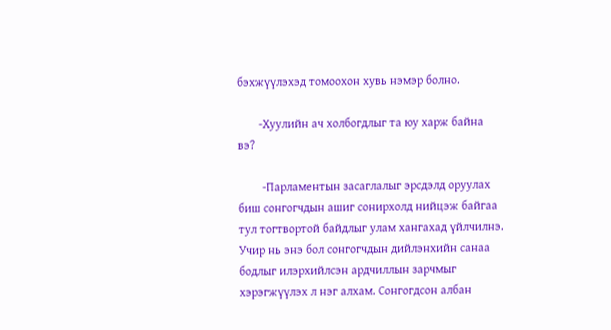бэхжүүлэхэд томоохон хувь нэмэр болно.

       -Хуулийн ач холбогдлыг та юу харж байна вэ?

        -Парламентын засаглалыг эрсдэлд оруулах биш сонгогчдын ашиг сонирхолд нийцэж байгаа тул тогтвортой байдлыг улам хангахад үйлчилнэ. Учир нь энэ бол сонгогчдын дийлэнхийн санаа бодлыг илэрхийлсэн ардчиллын зарчмыг хэрэгжүүлэх л нэг алхам. Сонгогдсон албан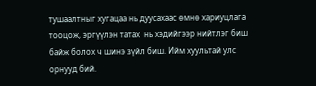тушаалтныг хугацаа нь дуусахаас өмнө хариуцлага тооцож, эргүүлэн татах  нь хэдийгээр нийтлэг биш байж болох ч шинэ зүйл биш. Ийм хуультай улс орнууд бий.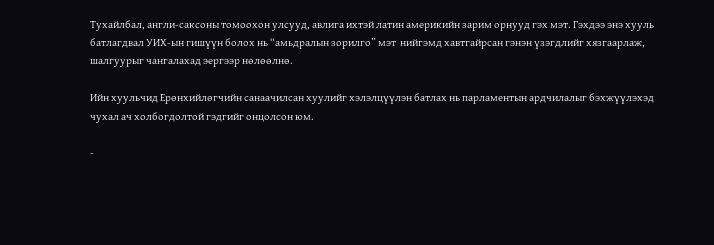Тухайлбал, англи-саксоны томоохон улсууд, авлига ихтэй латин америкийн зарим орнууд гэх мэт. Гэхдээ энэ хууль батлагдвал УИХ-ын гишүүн болох нь “амьдралын зорилго” мэт  нийгэмд хавтгайрсан гэнэн үзэгдлийг хязгаарлаж, шалгуурыг чангалахад эергээр нөлөөлнө.

Ийн хуульчид Ерөнхийлөгчийн санаачилсан хуулийг хэлэлцүүлэн батлах нь парламентын ардчилалыг бэхжүүлэхэд чухал ач холбогдолтой гэдгийг онцолсон юм.

-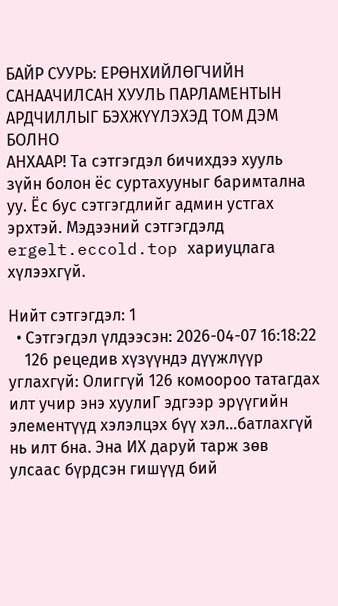БАЙР СУУРЬ: ЕРӨНХИЙЛӨГЧИЙН САНААЧИЛСАН ХУУЛЬ ПАРЛАМЕНТЫН АРДЧИЛЛЫГ БЭХЖҮҮЛЭХЭД ТОМ ДЭМ БОЛНО
АНХААР! Та сэтгэгдэл бичихдээ хууль зүйн болон ёс суртахууныг баримтална уу. Ёс бус сэтгэгдлийг админ устгах эрхтэй. Мэдээний сэтгэгдэлд ergelt.eccold.top хариуцлага хүлээхгүй.

Нийт сэтгэгдэл: 1
  • Сэтгэгдэл үлдээсэн: 2026-04-07 16:18:22
    126 рецедив хүзүүндэ дүүжлүүр углахгүй: Олиггүй 126 комоороо татагдах илт учир энэ хуулиГ эдгээр эрүүгийн элементүүд хэлэлцэх бүү хэл…батлахгүй нь илт бна. Эна ИХ даруй тарж зөв улсаас бүрдсэн гишүүд бий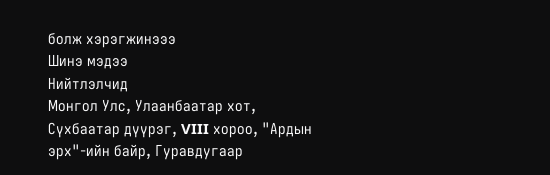болж хэрэгжинэээ
Шинэ мэдээ
Нийтлэлчид
Монгол Улс, Улаанбаатар хот, Сүхбаатар дүүрэг, VIII хороо, "Ардын эрх"-ийн байр, Гуравдугаар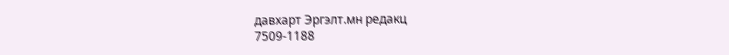давхарт Эргэлт.мн редакц
7509-1188